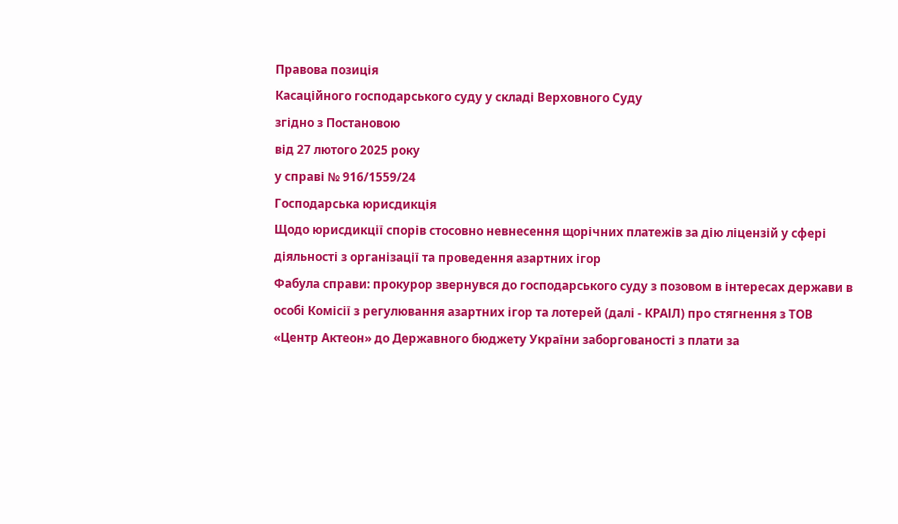Правова позиція
Касаційного господарського суду у складі Верховного Суду
згідно з Постановою
від 27 лютого 2025 року
у справі № 916/1559/24
Господарська юрисдикція
Щодо юрисдикції спорів стосовно невнесення щорічних платежів за дію ліцензій у сфері діяльності з організації та проведення азартних ігор
Фабула справи: прокурор звернувся до господарського суду з позовом в інтересах держави в особі Комісії з регулювання азартних ігор та лотерей (далі - КРАІЛ) про стягнення з ТОВ «Центр Актеон» до Державного бюджету України заборгованості з плати за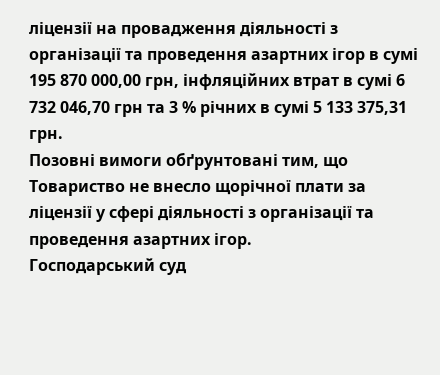ліцензії на провадження діяльності з організації та проведення азартних ігор в сумі 195 870 000,00 грн, інфляційних втрат в сумі 6 732 046,70 грн та 3 % річних в сумі 5 133 375,31 грн.
Позовні вимоги обґрунтовані тим, що Товариство не внесло щорічної плати за ліцензії у сфері діяльності з організації та проведення азартних ігор.
Господарський суд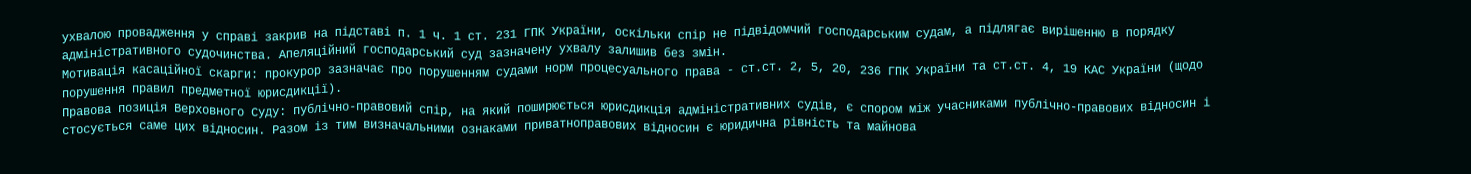ухвалою провадження у справі закрив на підставі п. 1 ч. 1 ст. 231 ГПК України, оскільки спір не підвідомчий господарським судам, а підлягає вирішенню в порядку адміністративного судочинства. Апеляційний господарський суд зазначену ухвалу залишив без змін.
Мотивація касаційної скарги: прокурор зазначає про порушенням судами норм процесуального права - ст.ст. 2, 5, 20, 236 ГПК України та ст.ст. 4, 19 КАС України (щодо порушення правил предметної юрисдикції).
Правова позиція Верховного Суду: публічно-правовий спір, на який поширюється юрисдикція адміністративних судів, є спором між учасниками публічно-правових відносин і стосується саме цих відносин. Разом із тим визначальними ознаками приватноправових відносин є юридична рівність та майнова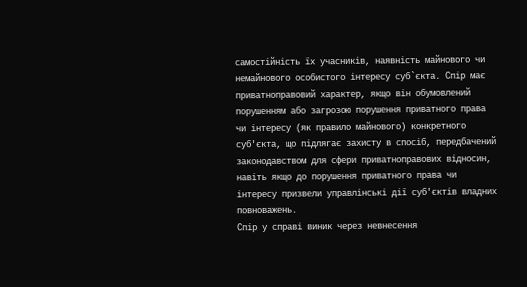самостійність їх учасників, наявність майнового чи немайнового особистого інтересу суб`єкта. Спір має приватноправовий характер, якщо він обумовлений порушенням або загрозою порушення приватного права чи інтересу (як правило майнового) конкретного суб'єкта, що підлягає захисту в спосіб, передбачений законодавством для сфери приватноправових відносин, навіть якщо до порушення приватного права чи інтересу призвели управлінські дії суб'єктів владних повноважень.
Спір у справі виник через невнесення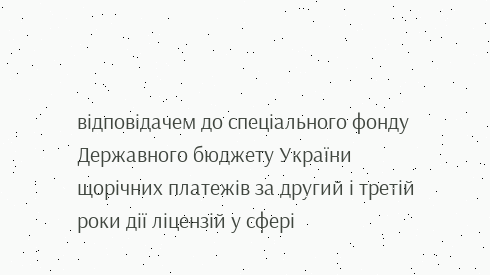відповідачем до спеціального фонду Державного бюджету України щорічних платежів за другий і третій роки дії ліцензій у сфері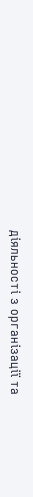діяльності з організації та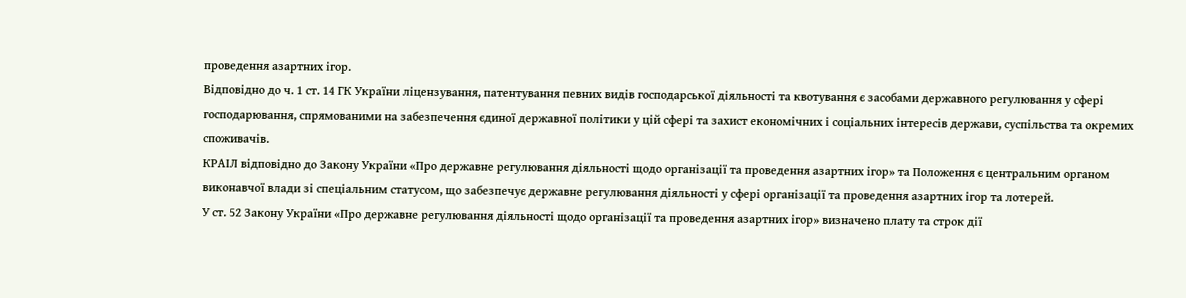проведення азартних ігор.
Відповідно до ч. 1 ст. 14 ГК України ліцензування, патентування певних видів господарської діяльності та квотування є засобами державного регулювання у сфері господарювання, спрямованими на забезпечення єдиної державної політики у цій сфері та захист економічних і соціальних інтересів держави, суспільства та окремих споживачів.
КРАІЛ відповідно до Закону України «Про державне регулювання діяльності щодо організації та проведення азартних ігор» та Положення є центральним органом виконавчої влади зі спеціальним статусом, що забезпечує державне регулювання діяльності у сфері організації та проведення азартних ігор та лотерей.
У ст. 52 Закону України «Про державне регулювання діяльності щодо організації та проведення азартних ігор» визначено плату та строк дії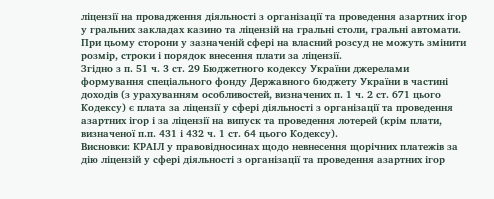ліцензії на провадження діяльності з організації та проведення азартних ігор у гральних закладах казино та ліцензій на гральні столи, гральні автомати.
При цьому сторони у зазначеній сфері на власний розсуд не можуть змінити розмір, строки і порядок внесення плати за ліцензії.
Згідно з п. 51 ч. 3 ст. 29 Бюджетного кодексу України джерелами формування спеціального фонду Державного бюджету України в частині доходів (з урахуванням особливостей, визначених п. 1 ч. 2 ст. 671 цього Кодексу) є плата за ліцензії у сфері діяльності з організації та проведення азартних ігор і за ліцензії на випуск та проведення лотерей (крім плати, визначеної п.п. 431 і 432 ч. 1 ст. 64 цього Кодексу).
Висновки: КРАІЛ у правовідносинах щодо невнесення щорічних платежів за дію ліцензій у сфері діяльності з організації та проведення азартних ігор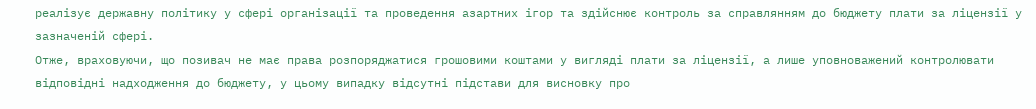реалізує державну політику у сфері організації та проведення азартних ігор та здійснює контроль за справлянням до бюджету плати за ліцензії у зазначеній сфері.
Отже, враховуючи, що позивач не має права розпоряджатися грошовими коштами у вигляді плати за ліцензії, а лише уповноважений контролювати відповідні надходження до бюджету, у цьому випадку відсутні підстави для висновку про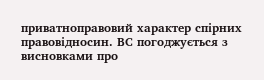приватноправовий характер спірних правовідносин. ВС погоджується з висновками про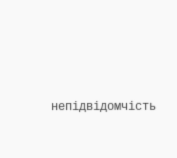непідвідомчість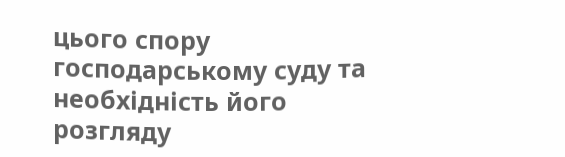цього спору господарському суду та необхідність його розгляду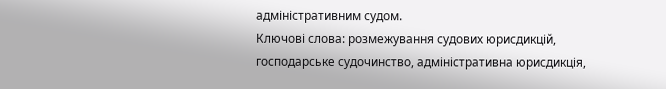адміністративним судом.
Ключові слова: розмежування судових юрисдикцій, господарське судочинство, адміністративна юрисдикція,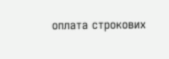оплата строкових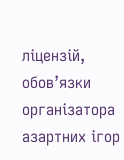ліцензій, обов’язки організатора азартних ігор